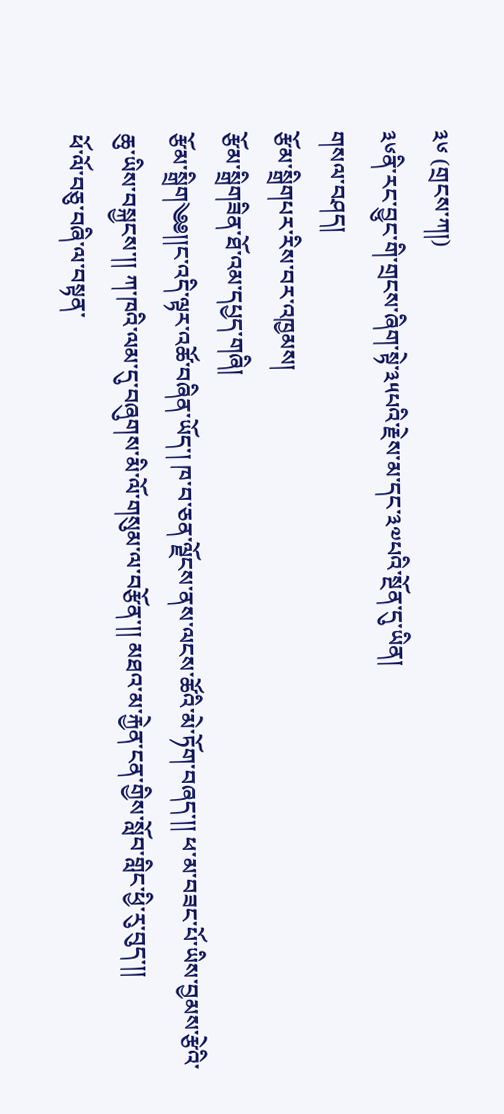༣༦ (གྲངས་ཀ།)
༣༦ནི་རང་བྱུང་གི་གྲངས་ཞིག་སྟེ་༣༥པའི་རྗེས་མ་དང་༣༧པའི་སྔོན་དུ་ཡིན།
གསལ་བཤད།
རྩོམ་སྒྲིགཔར་རིས་བར་འཁྱམས།
རྩོམ་སྒྲིགཟིན་ཐོ་འམ་དཔྱད་གཞི།
རྩོམ་སྒྲིག༄༅།།ང་འདི་ལྟར་འཚོ་བཞིན་ཡོད་། ཁ་བ་ཅན་ལྗོངས་ནས་ལངས་ཚོའི་མེ་ཏོག་བཞད་།། ཕ་མ་བཟང་པོ་ཡིས་བྱམས་རྩེའི་ཆུ་ཡིས་བསྐྱངས་།། ཀ་ཁའི་ལམ་དུ་བཞུགས་མི་ལོ་གསུམ་ལ་བརྩོན་།། མཐའ་མ་རྐྱེན་ངན་གྱིས་སློབ་གླིང་ཕྱི་རུ་བུད་།།
ཕོ་ལོ་བཅུ་བཞི་ལ་བསྟན་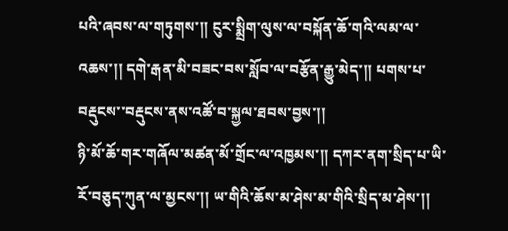པའི་ཞབས་ལ་གཏུགས་།། ངུར་སྨྲིག་ལུས་ལ་བསྐོན་ཆོ་གའི་ལམ་ལ་འཆས་།། དགེ་རྒན་མི་བཟང་བས་སློབ་ལ་བརྩོན་རྒྱུ་མེད་།། པགས་པ་བརྡུངས་་བརྡུངས་ནས་འཚོ་བ་སྐྱལ་ཐབས་བྱས་།།
ཉི་མོ་ཆོ་གར་གཞོལ་མཚན་མོ་གྲོང་ལ་འཁྱམས་།། དཀར་ནག་སྲིད་པ་ཡི་རོ་བཅུད་ཀུན་ལ་མྱངས་།། ཡ་གིའི་ཆོས་མ་ཤེས་མ་གིའི་སྲིད་མ་ཤེས་།།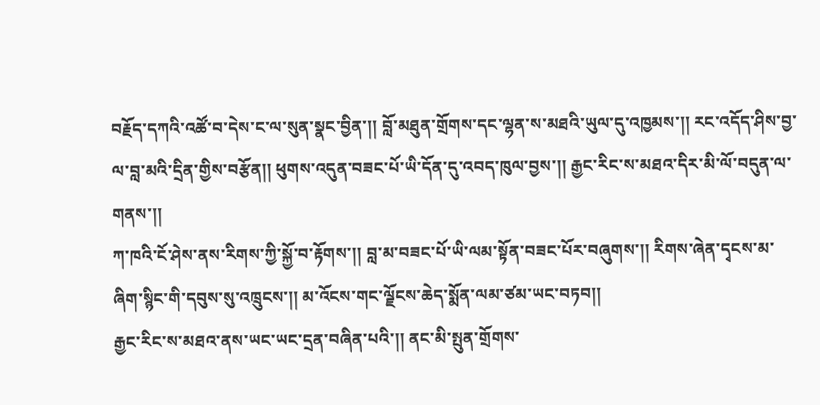བརྗོད་དཀའི་འཚོ་བ་དེས་ང་ལ་སུན་སྣང་བྱིན་།། བློ་མཐུན་གྲོགས་དང་ལྷན་ས་མཐའི་ཡུལ་དུ་འཁྱམས་།། རང་འདོད་ཤིས་བྱ་ལ་བླ་མའི་དྲིན་གྱིས་བརྩོན།། ཕུགས་འདུན་བཟང་པོ་ཡི་དོན་དུ་འབད་ཁུལ་བྱས་།། རྒྱང་རིང་ས་མཐའ་དིར་མི་ལོ་བདུན་ལ་གནས་།།
ཀ་ཁའི་ངོ་ཤེས་ནས་རིགས་ཀྱི་སྐྱོ་བ་རྟོགས་།། བླ་མ་བཟང་པོ་ཡི་ལམ་སྟོན་བཟང་པོར་བཞུགས་།། རིགས་ཞེན་དྭངས་མ་ཞིག་སྙིང་གི་དབུས་སུ་འཁྲུངས་།། མ་འོངས་གང་ལྗོངས་ཆེད་སྨོན་ལམ་ཙམ་ཡང་བཏབ།།
རྒྱང་རིང་ས་མཐའ་ནས་ཡང་ཡང་དྲན་བཞིན་པའི་།། ནང་མི་སྤུན་གྲོགས་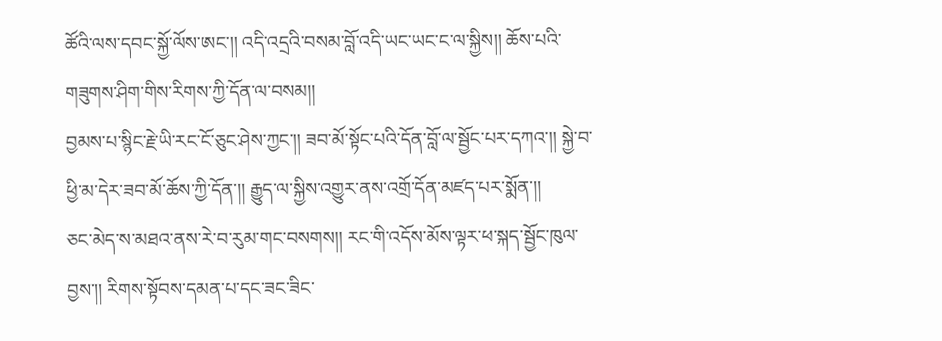ཚོའི་ལས་དབང་སྐྱོ་ལོས་ཨང་།། འདི་འདྲའི་བསམ་བློ་འདི་ཡང་ཡང་ང་ལ་སྐྱིས།། ཆོས་པའི་གཟུགས་ཤིག་གིས་རིགས་ཀྱི་དོན་ལ་བསམ།།
བྱམས་པ་སྙིང་རྗེ་ཡི་རང་ངོ་ཅུང་ཤེས་ཀྱང་།། ཟབ་མོ་སྟོང་པའི་དོན་བློ་ལ་སྦྱོང་པར་དཀའ་།། སྐྱེ་བ་ཕྱི་མ་དེར་ཟབ་མོ་ཆོས་ཀྱི་དོན་།། རྒྱུད་ལ་སྐྱིས་འགྱུར་ནས་འགྲོ་དོན་མཛད་པར་སྨོན་།།
ཅང་མེད་ས་མཐའ་ནས་རེ་བ་རུམ་གང་བསགས།། རང་གི་འདོས་མོས་ལྟར་ཕ་སྐད་སྦྱོང་ཁུལ་བྱས་།། རིགས་སྟོབས་དམན་པ་དང་ཟང་ཟིང་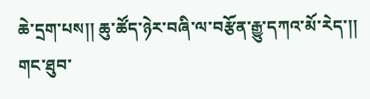ཆེ་དྲག་པས།། ཆུ་ཚོད་ཉེར་བཞི་ལ་བརྩོན་རྒྱུ་དཀའ་མོ་རེད་།།
གང་ཐུབ་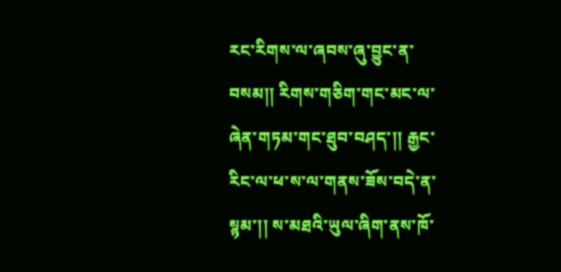རང་རིགས་ལ་ཞབས་ཞུ་བྱུང་ན་བསམ།། རིགས་གཅིག་གང་མང་ལ་ཞེན་གཏམ་གང་ཐུབ་བཤད་།། རྒྱང་རིང་ལ་ཕ་ས་ལ་གནས་ཟོས་བདེ་ན་སྙམ་།། ས་མཐའི་ཡུལ་ཞིག་ནས་ཁོ་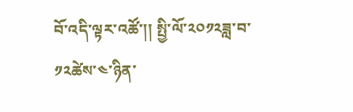བོ་འདི་ལྟར་འཚོ་།། སྤྱི་ལོ་༢༠༡༢ཟླ་བ་༡༢ཚེས་༤་ཉིན་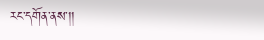རང་དགོན་ནས་།།